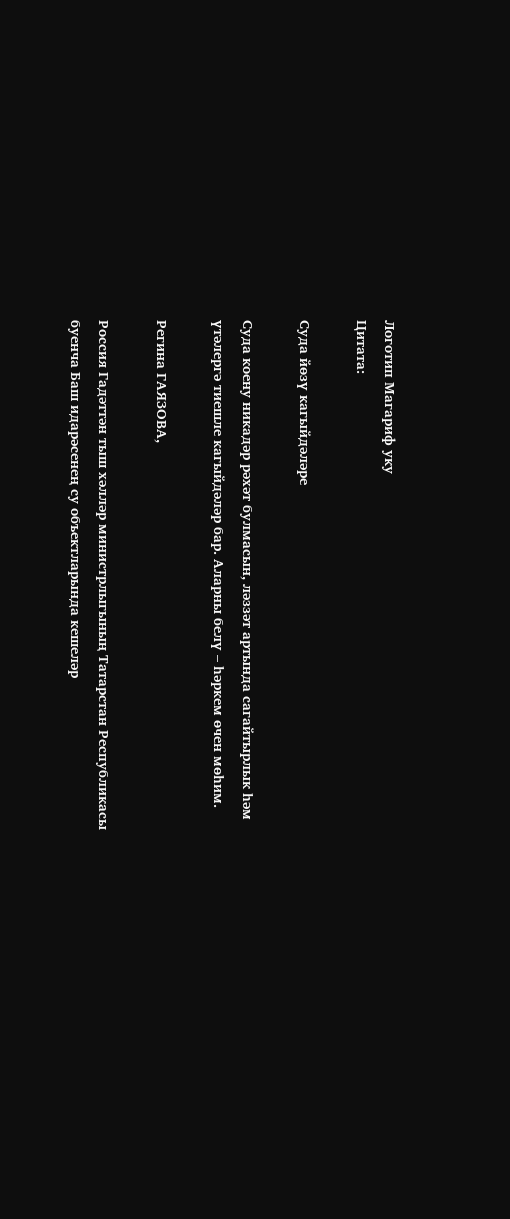Логотип Магариф уку
Цитата:

Суда йөзү кагыйдәләре

Суда коену никадәр рәхәт булмасын, ләззәт артында сагайтырлык һәм үтәлергә тиешле кагыйдәләр бар. Аларны белү – һәркем өчен мөһим.

Регина ГАЯЗОВА,

Россия Гадәттән тыш хәлләр министрлыгының Татарстан Республикасы буенча Баш идарәсенең су объектларында кешеләр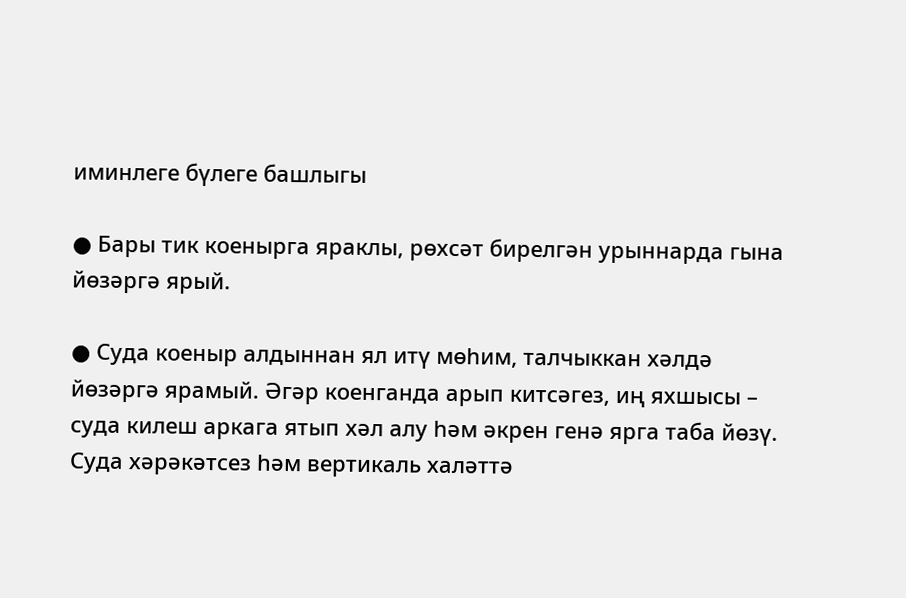иминлеге бүлеге башлыгы

● Бары тик коенырга яраклы, рөхсәт бирелгән урыннарда гына йөзәргә ярый.

● Суда коеныр алдыннан ял итү мөһим, талчыккан хәлдә йөзәргә ярамый. Әгәр коенганда арып китсәгез, иң яхшысы – суда килеш аркага ятып хәл алу һәм әкрен генә ярга таба йөзү. Суда хәрәкәтсез һәм вертикаль халәттә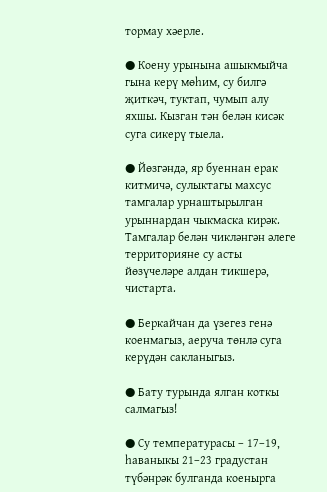тормау хәерле.

● Коену урынына ашыкмыйча гына керү мөһим, су билгә җиткәч, туктап, чумып алу яхшы. Кызган тән белән кисәк суга сикерү тыела.

● Йөзгәндә, яр буеннан ерак китмичә, сулыктагы махсус тамгалар урнаштырылган урыннардан чыкмаска кирәк. Тамгалар белән чикләнгән әлеге территорияне су асты йөзүчеләре алдан тикшерә, чистарта.

● Беркайчан да үзегез генә коенмагыз, аеруча төнлә суга керүдән сакланыгыз.

● Бату турында ялган коткы салмагыз!

● Су температурасы ‒ 17–19, һаваныкы 21–23 градустан түбәнрәк булганда коенырга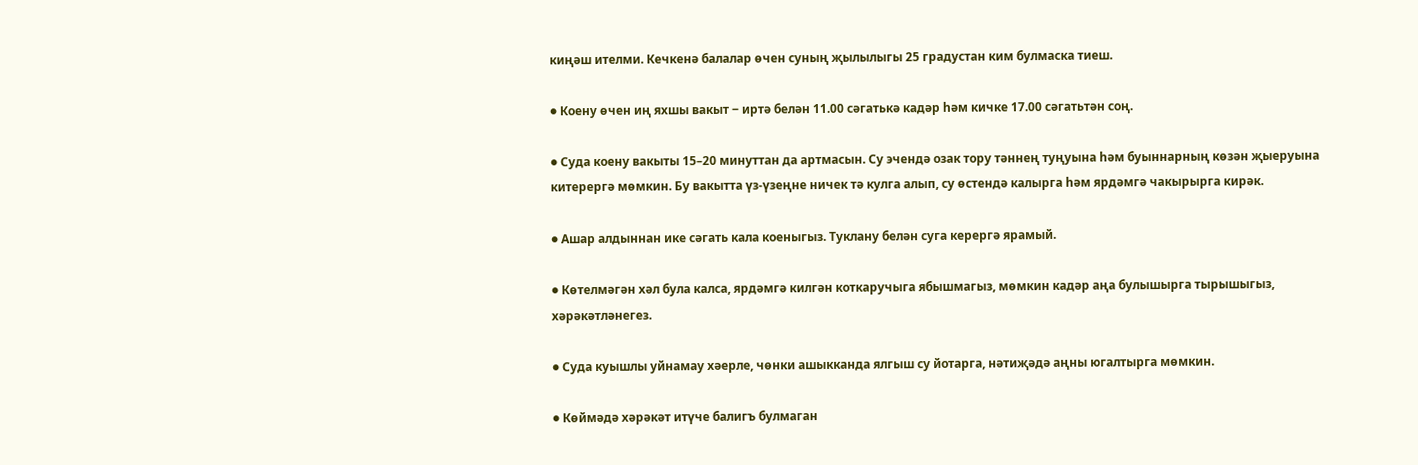киңәш ителми. Кечкенә балалар өчен суның җылылыгы 25 градустан ким булмаска тиеш.

● Коену өчен иң яхшы вакыт ‒ иртә белән 11.00 сәгатькә кадәр һәм кичке 17.00 сәгатьтән соң.

● Суда коену вакыты 15–20 минуттан да артмасын. Су эчендә озак тору тәннең туңуына һәм буыннарның көзән җыеруына китерергә мөмкин. Бу вакытта үз-үзеңне ничек тә кулга алып, су өстендә калырга һәм ярдәмгә чакырырга кирәк.

● Ашар алдыннан ике сәгать кала коеныгыз. Туклану белән суга керергә ярамый.

● Көтелмәгән хәл була калса, ярдәмгә килгән коткаручыга ябышмагыз, мөмкин кадәр аңа булышырга тырышыгыз, хәрәкәтләнегез.

● Суда куышлы уйнамау хәерле, чөнки ашыкканда ялгыш су йотарга, нәтиҗәдә аңны югалтырга мөмкин.

● Көймәдә хәрәкәт итүче балигъ булмаган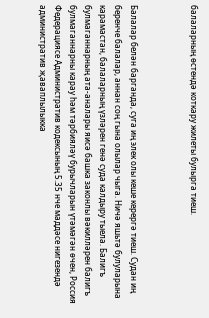балаларның өстендә коткару жилеты булырга тиеш.



Балалар белән барганда, суга иң элек олы кеше керергә тиеш. Судан иң беренче балалар, аннан соң гына олылар чыга. Ничә яшьтә булуларына карамастан, балаларның үзләрен генә суда калдыру тыела. Балигъ булмаганнарның ата-аналары яисә башка законлы вәкилләрен балигъ булмаганнарны карау һәм тәрбияләү бурычларын үтәмәгән өчен, Россия Федерациясе Административ кодексының 5.35 нче маддәсе нигезендә административ җаваплылыкка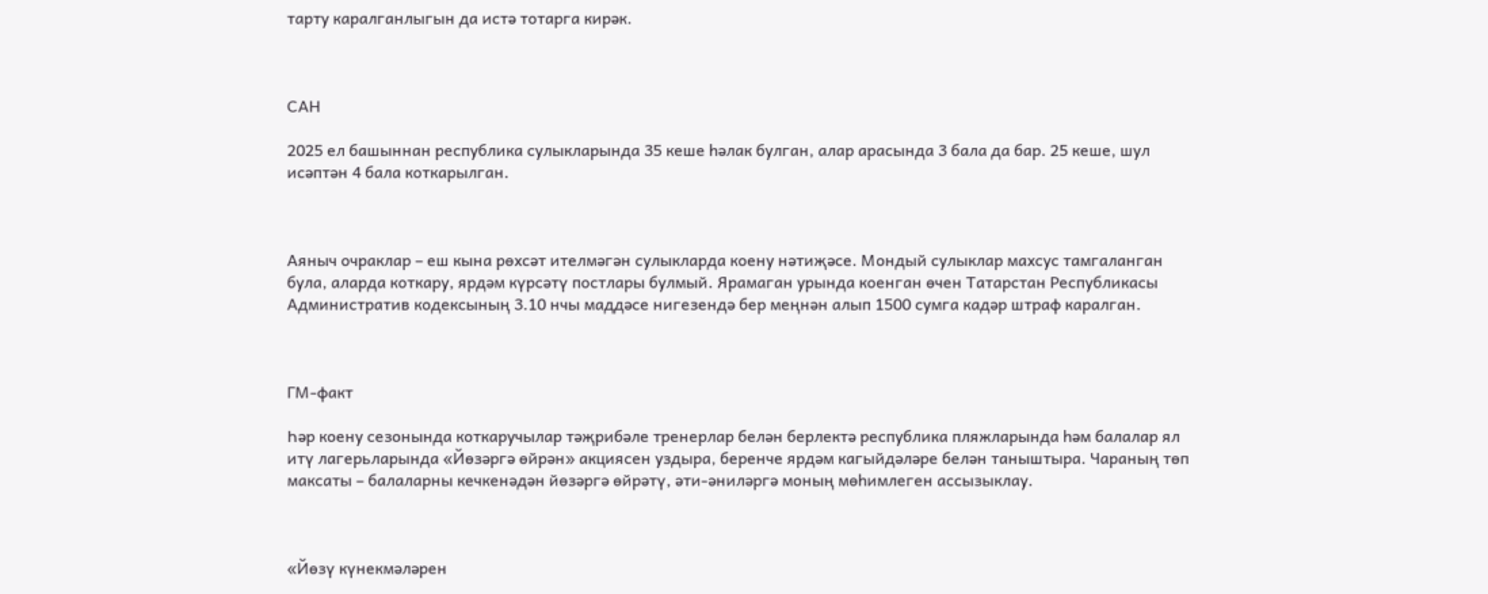тарту каралганлыгын да истә тотарга кирәк.



САН

2025 ел башыннан республика сулыкларында 35 кеше һәлак булган, алар арасында 3 бала да бар. 25 кеше, шул исәптән 4 бала коткарылган.



Аяныч очраклар – еш кына рөхсәт ителмәгән сулыкларда коену нәтиҗәсе. Мондый сулыклар махсус тамгаланган була, аларда коткару, ярдәм күрсәтү постлары булмый. Ярамаган урында коенган өчен Татарстан Республикасы Административ кодексының 3.10 нчы маддәсе нигезендә бер меңнән алып 1500 сумга кадәр штраф каралган.



ГМ-факт

Һәр коену сезонында коткаручылар тәҗрибәле тренерлар белән берлектә республика пляжларында һәм балалар ял итү лагерьларында «Йөзәргә өйрән» акциясен уздыра, беренче ярдәм кагыйдәләре белән таныштыра. Чараның төп максаты – балаларны кечкенәдән йөзәргә өйрәтү, әти-әниләргә моның мөһимлеген ассызыклау.



«Йөзү күнекмәләрен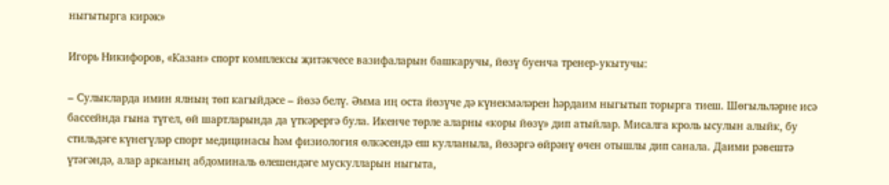ныгытырга кирәк»

Игорь Никифоров, «Казан» спорт комплексы җитәкчесе вазифаларын башкаручы, йөзү буенча тренер-укытучы:

– Сулыкларда имин ялның төп кагыйдәсе – йөзә белү. Әмма иң оста йөзүче дә күнекмәләрен һәрдаим ныгытып торырга тиеш. Шөгыльләрне исә бассейнда гына түгел, өй шартларында да үткәрергә була. Икенче төрле аларны «коры йөзү» дип атыйлар. Мисалга кроль ысулын алыйк, бу стильдәге күнегүләр спорт медицинасы һәм физиология өлкәсендә еш кулланыла, йөзәргә өйрәнү өчен отышлы дип санала. Даими рәвештә үтәгәндә, алар арканың абдоминаль өлешендәге мускулларын ныгыта,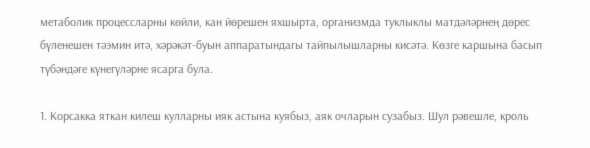метаболик процессларны көйли, кан йөрешен яхшырта, организмда туклыклы матдәләрнең дөрес бүленешен тәэмин итә, хәрәкәт-буын аппаратындагы тайпылышларны кисәтә. Көзге каршына басып түбәндәге күнегүләрне ясарга була.

1. Корсакка яткан килеш кулларны ияк астына куябыз, аяк очларын сузабыз. Шул рәвешле, кроль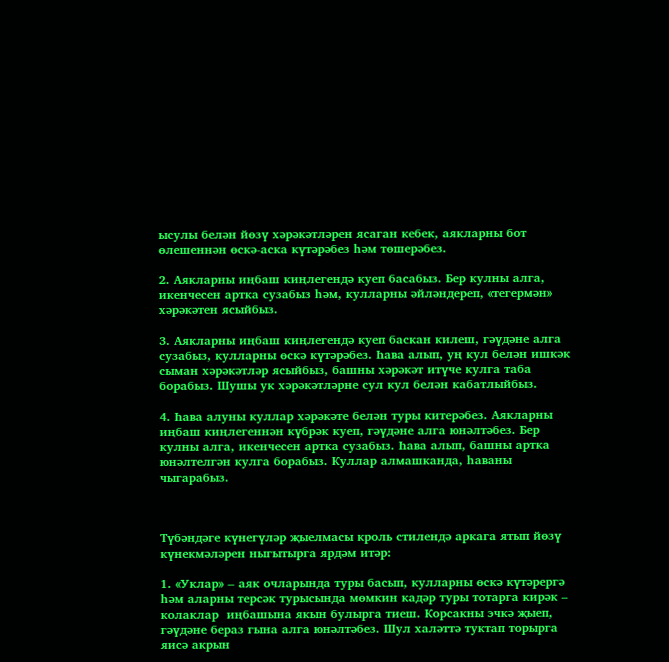ысулы белән йөзү хәрәкәтләрен ясаган кебек, аякларны бот өлешеннән өскә-аска күтәрәбез һәм төшерәбез.

2. Аякларны иңбаш киңлегендә куеп басабыз. Бер кулны алга, икенчесен артка сузабыз һәм, кулларны әйләндереп, «тегермән» хәрәкәтен ясыйбыз.

3. Аякларны иңбаш киңлегендә куеп баскан килеш, гәүдәне алга сузабыз, кулларны өскә күтәрәбез. Һава алып, уң кул белән ишкәк сыман хәрәкәтләр ясыйбыз, башны хәрәкәт итүче кулга таба борабыз. Шушы ук хәрәкәтләрне сул кул белән кабатлыйбыз.

4. Һава алуны куллар хәрәкәте белән туры китерәбез. Аякларны иңбаш киңлегеннән күбрәк куеп, гәүдәне алга юнәлтәбез. Бер кулны алга, икенчесен артка сузабыз. Һава алып, башны артка юнәлтелгән кулга борабыз. Куллар алмашканда, һаваны чыгарабыз.



Түбәндәге күнегүләр җыелмасы кроль стилендә аркага ятып йөзү күнекмәләрен ныгытырга ярдәм итәр:

1. «Уклар» ‒ аяк очларында туры басып, кулларны өскә күтәрергә һәм аларны терсәк турысында мөмкин кадәр туры тотарга кирәк – колаклар  иңбашына якын булырга тиеш. Корсакны эчкә җыеп, гәүдәне бераз гына алга юнәлтәбез. Шул халәттә туктап торырга яисә акрын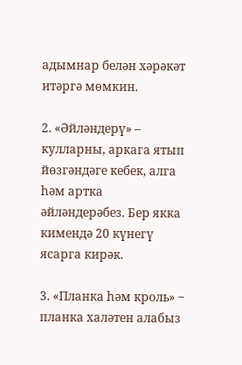адымнар белән хәрәкәт итәргә мөмкин.

2. «Әйләндерү» – кулларны, аркага ятып йөзгәндәге кебек, алга һәм артка әйләндерәбез. Бер якка кимендә 20 күнегү ясарга кирәк.

3. «Планка һәм кроль» ‒ планка халәтен алабыз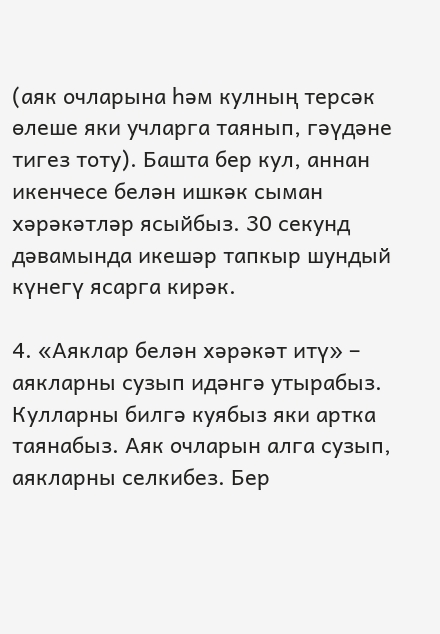(аяк очларына һәм кулның терсәк өлеше яки учларга таянып, гәүдәне тигез тоту). Башта бер кул, аннан икенчесе белән ишкәк сыман хәрәкәтләр ясыйбыз. 30 секунд дәвамында икешәр тапкыр шундый күнегү ясарга кирәк.

4. «Аяклар белән хәрәкәт итү» – аякларны сузып идәнгә утырабыз. Кулларны билгә куябыз яки артка таянабыз. Аяк очларын алга сузып, аякларны селкибез. Бер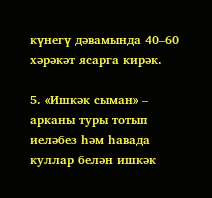күнегү дәвамында 40–60 хәрәкәт ясарга кирәк.

5. «Ишкәк сыман» – арканы туры тотып иеләбез һәм һавада куллар белән ишкәк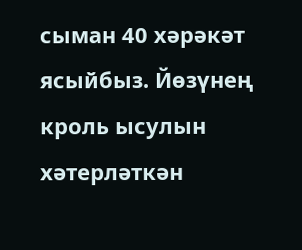сыман 40 хәрәкәт ясыйбыз. Йөзүнең кроль ысулын хәтерләткән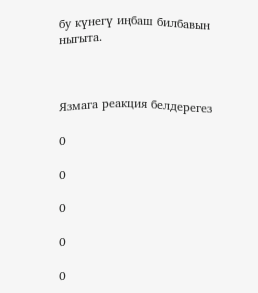бу күнегү иңбаш билбавын ныгыта.



Язмага реакция белдерегез

0

0

0

0

0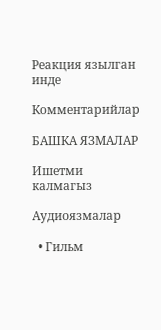Реакция язылган инде

Комментарийлар

БАШКА ЯЗМАЛАР

Ишетми калмагыз

Аудиоязмалар

  • Гильм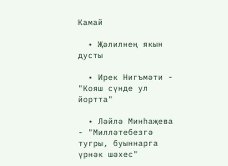Камай

  • Җәлилнең якын дусты

  • Ирек Нигъмәти - "Кояш сүнде ул йортта"

  • Ләйлә Минһаҗева - "Милләтебезгә тугры, буыннарга үрнәк шәхес"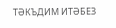ТӘКЪДИМ ИТӘБЕЗ